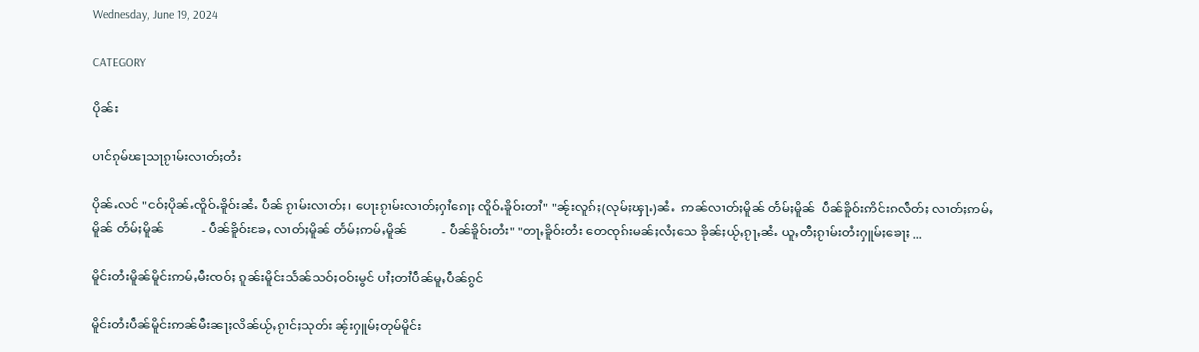Wednesday, June 19, 2024

CATEGORY

ပိုၼ်း

ပၢင်ၵုမ်ၽႃသႃၵႂၢမ်းလၢတ်ႈတႆး

ပိုၼ်ႉလင် "ငဝ်ႈပိုၼ်ႉၸိူဝ်ႉၶိူဝ်းၼႆႉ ပဵၼ် ၵႂၢမ်းလၢတ်ႈ၊ ပေႃးၵႂၢမ်းလၢတ်ႈႁၢႆၵေႃႈ ၸိူဝ်ႉၶိူဝ်းတၢႆ" "ၼႂ်းလူၵ်ႈ(လုမ်ႈၾႃႉ)ၼႆႉ  ဢၼ်လၢတ်ႈမိူၼ် တႅမ်ႈမိူၼ်  ပဵၼ်ၶိူဝ်းဢိင်းၵလဵတ်ႈ လၢတ်ႈဢမ်ႇမိူၼ် တႅမ်ႈမိူၼ်            - ပဵၼ်ၶိူဝ်းၶႄႇ လၢတ်ႈမိူၼ် တႅမ်ႈဢမ်ႇမိူၼ်           - ပဵၼ်ၶိူဝ်းတႆး" "တႃႇၶိူဝ်းတႆး တေၸုၵ်းမၼ်ႈလႆႈသေ ၶိုၼ်ႈယႂ်ႇၵႂႃႇၼႆႉ ယူႇတီႈၵႂၢမ်းတႆးႁူမ်ႈၶေႃႈ ...

မိူင်းတႆးမိူၼ်မိူင်းဢမ်ႇမီးၸဝ်ႈ ၵူၼ်းမိူင်းသႅၼ်သဝ်ႈဝဝ်းမွင် ပၢႆႈတၢႆပဵၼ်မူႇပဵၼ်ၵွင်

မိူင်းတႆးပဵၼ်မိူင်းဢၼ်မီးၼႃႈလိၼ်ယႂ်ႇၵႂၢင်ႈသုတ်း ၼႂ်းႁူမ်ႈတုမ်မိူင်း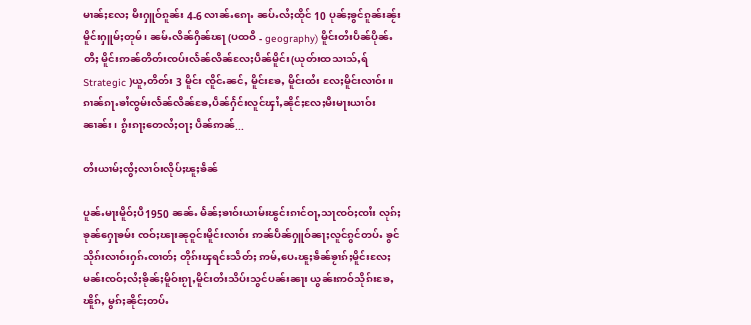မၢၼ်ႈလႄႈ မီးႁူဝ်ၵူၼ်း 4-6 လၢၼ်ႉၵေႃႉ ၼပ်ႉလႆႈထိုင် 10 ပုၼ်ႈၶွင်ၵူၼ်းၼႂ်းမိူင်းႁူမ်ႈတုမ်၊ ၼမ်ႉလိၼ်ႁိၼ်ၽႃ (ပထဝီ - geography) မိူင်းတႆးပဵၼ်ပိုၼ်ႉတီႈ မိူင်းဢၼ်တိတ်းၸပ်းလႅၼ်လိၼ်လႄႈပဵၼ်မိူင်း(ယုတ်းထသၢသ်ႇရ် Strategic )ယူႇတိတ်း 3 မိူင်း ၸိူင်ႉၼင်ႇ မိူင်းၶႄႇ မိူင်းထႆး လႄႈမိူင်းလၢဝ်း။ ၵၢၼ်ၵႃႉၶၢႆၸွမ်းလႅၼ်လိၼ်ၶႄႇပဵၼ်ႁႅင်းလူင်ၾၢႆႇၼိုင်ႈလႄႈမီးမႃးယၢဝ်းၼၢၼ်း၊ ၵွႆးၵႃႈတေလႆႈဝႃႈ ပဵၼ်ဢၼ်...

တႆးယၢမ်ႈၸွႆႈလၢဝ်းလိုပ်ႈၽူႈၶဵၼ်

ပူၼ်ႉမႃးမိူဝ်ႈပီ1950 ၼၼ်ႉ မႅၼ်ႈၶၢဝ်းယၢမ်းၽွင်းၵၢင်ဝႃႇသႃၸဝ်ႈၸၢႆး လုၵ်ႈၶုၼ်ႁေႃၶမ်း ၸဝ်ႈၽႃးၼုဝူင်းမိူင်းလၢဝ်း ဢၼ်ပဵၼ်ႁူဝ်ၼႃႈလူင်ၵွင်တပ်ႉ ၶွင်သိုၵ်းလၢဝ်းႁၵ်ႉၸၢတ်ႈ တိုၵ်းၾရင်ႊသဵတ်ႈ ဢမ်ႇပေႉၽူႈၶဵၼ်ၶႂၢၵ်ႈမိူင်းလႄႈ မၼ်းၸဝ်ႈလႆႈၶိုၼ်ႈမိူဝ်းၵႂႃႇမိူင်းတႆးသိပ်းသွင်ပၼ်းၼႃး ယွၼ်းဢဝ်သိုၵ်းၶႄႇၽိူၵ်ႇ မွၵ်ႈၼိုင်ႈတပ်ႉ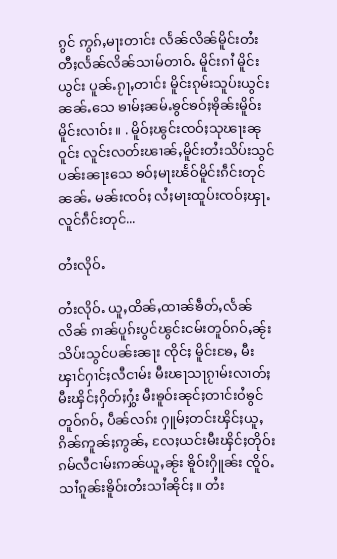ၵွင် ဢွၵ်ႇမႃးတၢင်း လႅၼ်လိၼ်မိူင်းတႆး တီႈလႅၼ်လိၼ်သၢမ်တၢဝ်ႉ မိူင်းၵၢႆ မိူင်းယွင်း ပူၼ်ႉၵႂႃႇတၢင်း မိူင်းၵုမ်းသူပ်းယွင်းၼၼ်ႉသေ ၶၢမ်ႈၼမ်ႉၶွင်ၶဝ်ႈၶိုၼ်းမိူဝ်းမိူင်းလၢဝ်း။ . မိူဝ်ႈၽွင်းၸဝ်ႈသုၽႃးၼုဝူင်း လူင်းလတ်းၽၢၼ်ႇမိူင်းတႆးသိပ်းသွင်ပၼ်းၼႃးသေ ၶဝ်ႈမႃးၽႅဝ်မိူင်းၵဵင်းတုင်ၼၼ်ႉ မၼ်းၸဝ်ႈ လႆႈမႃးထူပ်းၸဝ်ႈၾႃႉလူင်ၵဵင်းတုင်...

တႆးလိုဝ်ႉ

တႆးလိုဝ်ႉ ယူႇထိၼ်ႇထၢၼ်ၶဵတ်ႇလႅၼ်လိၼ် ၵၢၼ်ပူၵ်းပွင်ၽွင်းငမ်းတူဝ်ၵဝ်ႇၼႂ်းသိပ်းသွင်ပၼ်းၼႃး ၸိုင်ႈ မိူင်းၶႄႇ မီး ၾၢင်ႁၢင်ႈလီငၢမ်း မီးၽႃသႃၵႂၢမ်းလၢတ်ႈ မီးၾိင်ႈႁိတ်ႈႁွႆး မီးၶူဝ်းၼုင်ႈတၢင်းဝႆၶွင်တူဝ်ၵဝ်ႇ ပဵၼ်လၵ်း ႁူမ်ႈတင်းၾိင်ႈယူႇၵိၼ်ဢူၼ်ႈဢွၼ်ႇ လႄႈယင်းမီးၾိင်ႈတိုဝ်းၵမ်လီငၢမ်းဢၼ်ယူႇၼႂ်း ၶိူဝ်းႁိူၼ်း ၸိူဝ်ႉသၢႆၵူၼ်းၶိူဝ်းတႆးသၢႆၼိုင်ႈ။ တႆး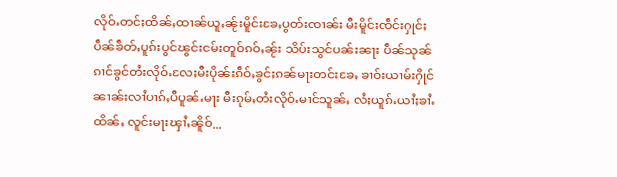လိုဝ်ႉတင်ႈထိၼ်ႇထၢၼ်ယူႇၼႂ်းမိူင်းၶႄႇပွတ်းၸၢၼ်း မီးမိူင်းၸဵင်းႁုင်ႈ ပဵၼ်ၶဵတ်ႇပူၵ်းပွင်ၽွင်းငမ်းတူဝ်ၵဝ်ႇၼႂ်း သိပ်းသွင်ပၼ်းၼႃး ပဵၼ်သုၼ်ၵၢင်ၶွင်တႆးလိုဝ်ႉလႄႈမီးပိုၼ်းၵဵဝ်ႇၶွင်ႈၵၼ်မႃးတင်းၶႄႇ ၶၢဝ်းယၢမ်းႁိုင်ၼၢၼ်းလၢႆပၢၵ်ႇပီပူၼ်ႉမႃး မီးၵုမ်ႇတႆးလိုဝ်ႉမၢင်သူၼ်ႇ လႆႈယူၵ်ႉယၢႆႈၶၢႆႉထိၼ်ႇ လူင်းမႃးၾၢႆႇၼိူဝ်...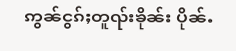ဢွၼ်ငွၵ်ႈတူၺ်းၶိုၼ်း ပိုၼ်ႉ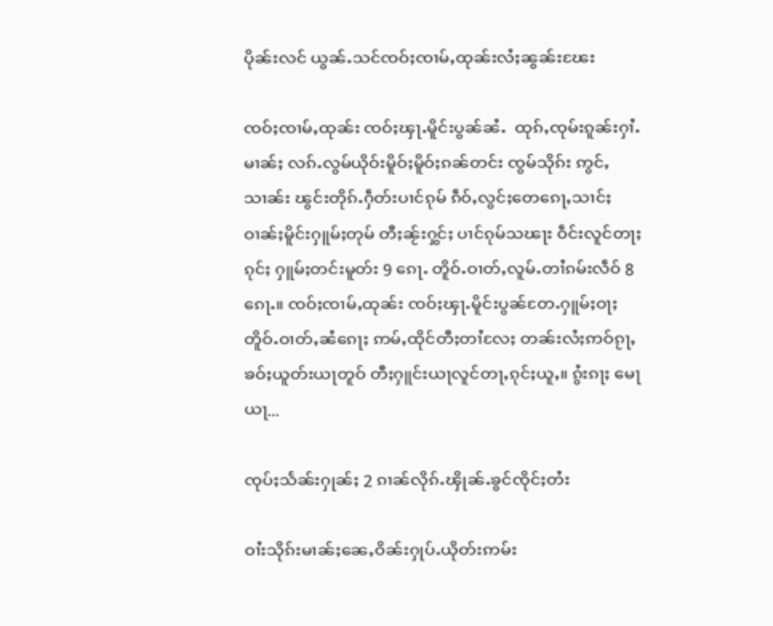ပိုၼ်းလင် ယွၼ်ႉသင်ၸဝ်ႈၸၢမ်ႇထုၼ်းလႆႈၼွၼ်းၽႄး

ၸဝ်ႈၸၢမ်ႇထုၼ်း ၸဝ်ႈၾႃႉမိူင်းပွၼ်ၼႆႉ  ထုၵ်ႇၸုမ်းၵူၼ်းႁၢႆႉမၢၼ်ႈ လၵ်ႉလွမ်ယိုဝ်းမိူဝ်ႈမိူဝ်ႈၵၼ်တင်း ၸွမ်သိုၵ်း ဢွင်ႇသၢၼ်း ၽွင်းတိုၵ်ႉႁဵတ်းပၢင်ၵုမ် ၵဵဝ်ႇလွင်ႈတေၵေႃႇသၢင်ႈဝၢၼ်ႈမိူင်းႁူမ်ႈတုမ် တီႈၼႂ်းႁွင်ႈ ပၢင်ၵုမ်သၽႃး ဝဵင်းလူင်တႃႈၵုင်ႈ ႁူမ်ႈတင်းမူတ်း 9 ၵေႃႉ တိူဝ်ႉဝၢတ်ႇလူမ်ႉတၢႆၵမ်းလဵဝ် 8 ၵေႃႉ။ ၸဝ်ႈၸၢမ်ႇထုၼ်း ၸဝ်ႈၾႃႉမိူင်းပွၼ်တႄႉႁူမ်ႈဝႃႈတိူဝ်ႉဝၢတ်ႇၼႆၵေႃႈ ဢမ်ႇထိုင်တီႈတၢႆလႄႈ တၼ်းလႆႈဢဝ်ၵႂႃႇ ၶဝ်ႈယူတ်းယႃတူဝ် တီႈႁူင်းယႃလူင်တႃႇၵုင်ႈယူႇ။ ၵွႆးၵႃႈ မေႃယႃ...

ၸုပ်ႈသႅၼ်းႁုၼ်ႈ 2 ၵၢၼ်လိုၵ်ႉၾိုၼ်ႉၶွင်ၸိုင်ႈတႆး

ဝၢႆးသိုၵ်းမၢၼ်ႈၼေႇဝိၼ်းႁုပ်ႉယိုတ်းဢမ်း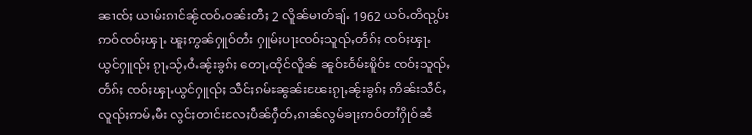ၼၢၸ်ႈ ယၢမ်းၵၢင်ၼႂ်ၸဝ်ႉဝၼ်းတီႈ 2 လိူၼ်မၢတ်ၶျ်ႉ 1962 ယဝ်ႉတိၺွပ်း ဢဝ်ၸဝ်ႈၾႃႉ ၽူႈဢွၼ်ႁူဝ်တႆး ႁူမ်ႈပႃးၸဝ်ႈသူၺ်ႇတႅၵ်ႈ ၸဝ်ႈၾႃႉယွင်ႁူၺ်ႈ ၵႂႃႇသႂ်ႇဝႆႉၼႂ်းၶွၵ်ႈ တေႃႇထိုင်လိူၼ် ၼူဝ်ႊဝႅမ်ႊၿိူဝ်ႊ ၸဝ်ႈသူၺ်ႇတႅၵ်ႈ ၸဝ်ႈၾႃႉယွင်ႁူၺ်ႈ သဵင်ႈၵမ်ႊၼွၼ်းၽႄးၵႂႃႇၼႂ်းၶွၵ်ႈ ဢိၼ်းသဵင်ႇ လူၺ်ႈဢမ်ႇမီး လွင်ႈတၢင်းလႄႈပဵၼ်ႁဵတ်ႇၵၢၼ်လွမ်ၶႃႈဢဝ်တၢႆႁိုဝ်ၼႆ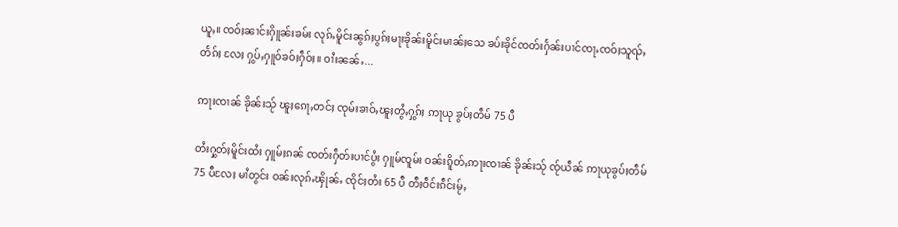ယူႇ။ ၸဝ်ႈၼၢင်းႁိူၼ်းၶမ်း လုၵ်ႉမိူင်းၼွၵ်ႈပွၵ်ႈမႃးၶိုၼ်းမိူင်းမၢၼ်ႈသေ ၶပ်းၶိုင်ၸတ်းႁႅၼ်းပၢင်ၸႃႉၸဝ်ႈသူၺ်ႇတႅၵ်ႈ လႄႈ ႁွပ်ႇႁူဝ်ၶဝ်ႈႁဵဝ်ႈ။ ဝၢႆးၼၼ်ႉ...

ဢႃးၸၢၼ် ၶိုၼ်းသႂ် ၽူႈၵေႃႇတင်ႈ ၸုမ်းၶၢဝ်ႇၽူႈတွႆႇႁွၵ်ႈ ဢႃယု ၶွပ်ႈတဵမ် 75 ပီ

တႆးႁွတ်ႈမိူင်းထႆး ႁူမ်ႈၵၼ် ၸတ်းႁဵတ်းပၢင်ပွႆး ႁူမ်ၸူမ်း ဝၼ်းၵိူတ်ႇဢႃးၸၢၼ် ၶိုၼ်းသႂ် ၸႂ်ယဵၼ် ဢႃယုၶွပ်ႈတဵမ် 75 ပီလႄႈ မၢႆတွင်း ဝၼ်းလုၵ်ႉၾိုၼ်ႉ ၸိုင်ႈတႆး 65 ပီ တီႈဝဵင်းၵဵင်းမႂ်ႇ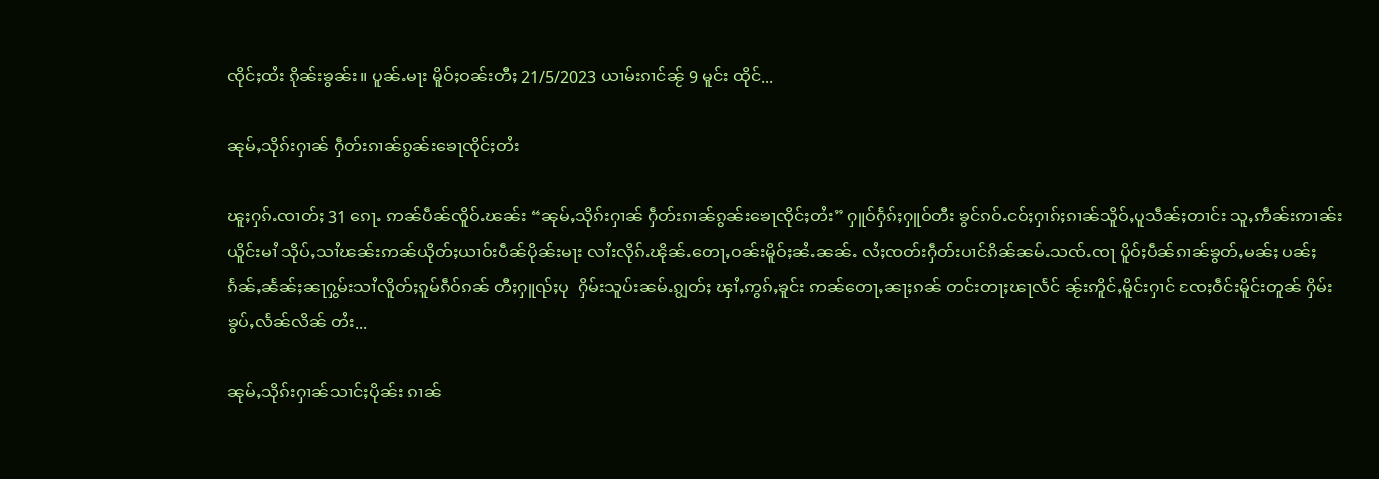ၸိုင်ႈထႆး ၵိုၼ်းၶွၼ်း။ ပူၼ်ႉမႃး မိူဝ်ႈဝၼ်းတီႈ 21/5/2023 ယၢမ်းၵၢင်ၼႂ် 9 မူင်း ထိုင်...

ၼုမ်ႇသိုၵ်းႁၢၼ် ႁဵတ်းၵၢၼ်ၵွၼ်းၶေႃၸိုင်ႈတႆး

ၽူႈႁၵ်ႉၸၢတ်ႈ 31 ၵေႃႉ ဢၼ်ပဵၼ်ၸိူဝ်ႉၽၼ်း “ၼုမ်ႇသိုၵ်းႁၢၼ် ႁဵတ်းၵၢၼ်ၵွၼ်းၶေႃၸိုင်ႈတႆး” ႁူဝ်ႁႅၵ်ႈႁူဝ်တီး ၶွင်ၵဝ်ႉငဝ်ႈႁၢၵ်ႈၵၢၼ်သိူဝ်ႇပူသဵၼ်ႈတၢင်း သူႇဢဵၼ်းဢၢၼ်းယိူင်းမၢႆ သိုပ်ႇသၢႆၽၼ်းဢၼ်ယိုတ်ႈယၢဝ်းပဵၼ်ပိုၼ်းမႃး လၢႆးလိုၵ်ႉၽိုၼ်ႉတေႃႇဝၼ်းမိူဝ်ႈၼႆႉၼၼ်ႉ လႆႈၸတ်းႁဵတ်းပၢင်ၵိၼ်ၼမ်ႉသၸ်ႉၸႃ ပိူဝ်ႈပဵၼ်ၵၢၼ်ၶွတ်ႇမၼ်ႈ ပၼ်ႈ ၵႅၼ်ႇၼႅၼ်ႈၼႃႁွမ်းသၢႆလိူတ်ႈၵူမ်ၵဵဝ်ၵၼ် တီႈႁူၺ်ႈပု  ႁိမ်းသူပ်းၼမ်ႉၵျွတ်ႈ ၾၢႆႇဢွၵ်ႇၶူင်း ဢၼ်တေႃႇၼႃႈၵၼ် တင်းတႃႈၽႃလႅင် ၼႂ်းဢိူင်ႇမိူင်းႁၢင် ၸႄႈဝဵင်းမိူင်းတူၼ် ႁိမ်းၶွပ်ႇလႅၼ်လိၼ် တႆး...

ၼုမ်ႇသိုၵ်းႁၢၼ်သၢင်ႈပိုၼ်း ၵၢၼ်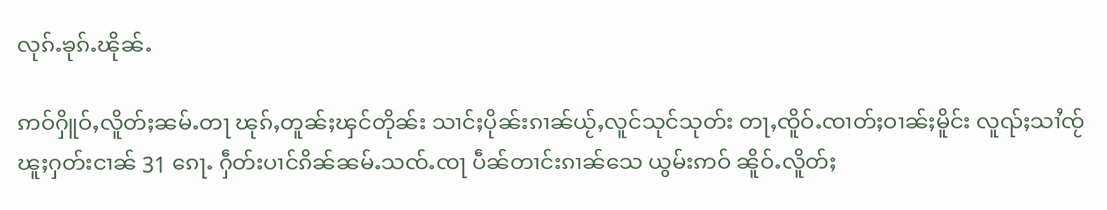လုၵ်ႉၶုၵ်ႉၽိုၼ်ႉ

ဢဝ်ႁိူဝ်ႇလိူတ်ႈၼမ်ႉတႃ ၽုၵ်ႇတူၼ်ႈၾင်တိုၼ်း သၢင်ႈပိုၼ်းၵၢၼ်ယႂ်ႇလူင်သုင်သုတ်း တႃႇၸိူဝ်ႉၸၢတ်ႈဝၢၼ်ႈမိူင်း လူၺ်ႈသၢႆၸႂ် ၽူႈႁတ်းငၢၼ် 31 ၵေႃႉ ႁဵတ်းပၢင်ၵိၼ်ၼမ်ႉသၸ်ႉၸႃ ပဵၼ်တၢင်းၵၢၼ်သေ ယွမ်းဢဝ် ၼိူဝ်ႉလိူတ်ႈ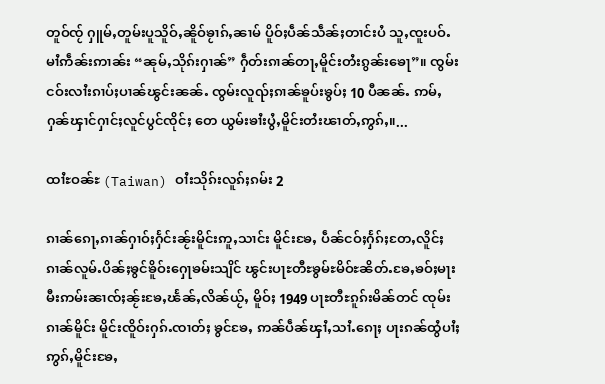တူဝ်ၸႂ် ႁူမ်ႇတူမ်းပူသိူဝ်ႇၼိူဝ်ၶႂၢၵ်ႇၼၢမ် ပိူဝ်ႈပဵၼ်သဵၼ်ႈတၢင်းပႆ သူႇၸူးပဝ်ႉမၢႆဢဵၼ်းဢၢၼ်း “ၼုမ်ႇသိုၵ်းႁၢၼ်” ႁဵတ်းၵၢၼ်တႃႇမိူင်းတႆးၵွၼ်းၶေႃ”။ ၸွမ်းငဝ်းလၢႆးၵၢပ်ႈပၢၼ်ၽွင်းၼၼ်ႉ ၸွမ်းလူၺ်ႈၵၢၼ်ၶူပ်းၶွပ်ႈ 10 ပီၼၼ်ႉ ဢမ်ႇႁၼ်ၾၢင်ႁၢင်ႈလူင်ပွင်ၸိုင်ႈ တေ ယွမ်းၶၢႆးပွႆႇမိူင်းတႆးၽၢတ်ႇဢွၵ်ႇ။...

ထၢႆႊဝၼ်ႊ (Taiwan) ဝၢႆးသိုၵ်းလူၵ်ႈၵမ်း 2

ၵၢၼ်ၵေႃႇၵၢၼ်ႁၢဝ်ႈႁႅင်းၼႂ်းမိူင်းဢူႇသၢင်း မိူင်းၶႄႇ ပဵၼ်ငဝ်ႈႁႅၵ်ႈတႄႇလိူင်ႈ ၵၢၼ်လူမ်ႉပိၼ်ႈၶွင်ၶိူဝ်းႁေႃၶမ်းသျိင် ၽွင်းပႃႊတီႊၶွမ်ႊမိဝ်ႊၼိတ်ႉၶႄႇၶဝ်ႈမႃးမီးဢမ်းၼၢၸ်ႈၼႂ်းၶႄႇၽႅၼ်ႇလိၼ်ယႂ်ႇ မိူဝ်ႈ 1949 ပႃႊတီႊၵူၵ်းမိၼ်တင် ၸုမ်းၵၢၼ်မိူင်း မိူင်းၸိူဝ်းႁၵ်ႉၸၢတ်ႈ ၶွင်ၶႄႇ ဢၼ်ပဵၼ်ၾၢႆႇသၢႆႉၵေႃႈ ပႃးၵၼ်ထွႆပၢႆႈဢွၵ်ႇမိူင်းၶႄႇ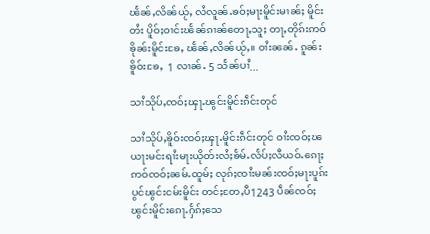ၽႅၼ်ႇလိၼ်ယႂ်ႇ လႆလူၼ်ႉၶဝ်ႈမႃးမိူင်းမၢၼ်ႈ မိူင်းတႆး ပိူဝ်ႈဝၢင်းၽႅၼ်ၵၢၼ်တေႃႇသူႈ တႃႇတိုၵ်းဢဝ်ၶိုၼ်းမိူင်းၶႄႇ ၽႅၼ်ႇလိၼ်ယႂ်ႇ။ ဝၢႆးၼၼ်ႉ ၵူၼ်းၶိူဝ်းၶႄႇ  1 လၢၼ်ႉ 5 သႅၼ်ပၢႆ...

သၢႆသိုပ်ႇၸဝ်ႈၾႃႉၽွင်းမိူင်းၵဵင်းတုင်

သၢႆသိုပ်ႇၶိူဝ်းၸဝ်ႈၾႃႉမိူင်းၵဵင်းတုင် ဝၢႆးၸဝ်ႈၽယႃးမင်းရၢႆးမႃးယိုတ်းလႆႈၶႅမ်ႉလႅပ်ႈလီယဝ်ႉၵေႃႈဢဝ်ၸဝ်ႈၼမ်ႉထူမ်ႈ လုၵ်ႈၸၢႆးမၼ်းၸဝ်ႈမႃးပူၵ်းပွင်ၽွင်းငမ်းမိူင်း တင်ႈတႄႇပီ1243 ပဵၼ်ၸဝ်ႈၽွင်းမိူင်းၵေႃႉႁႅၵ်ႈသေ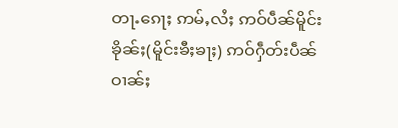တႃႉၵေႃႈ ဢမ်ႇလႆႈ ဢဝ်ပဵၼ်မိူင်းၶိုၼ်ႈ(မိူင်းၶီႈၶႃႈ) ဢဝ်ႁဵတ်းပဵၼ်ဝၢၼ်ႈ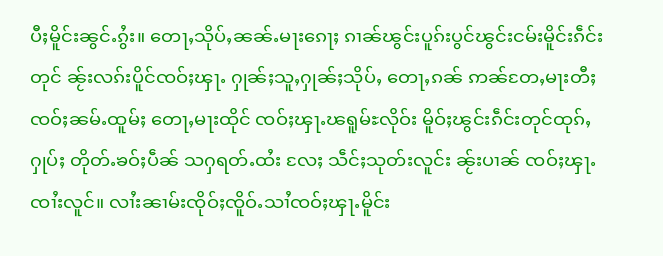ပီႈမိူင်းၼွင်ႉၵွႆး။ တေႃႇသိုပ်ႇၼၼ်ႉမႃးၵေႃႈ ၵၢၼ်ၽွင်းပူၵ်းပွင်ၽွင်းငမ်းမိူင်းၵဵင်းတုင် ၼႂ်းလၵ်းပိူင်ၸဝ်ႈၾႃႉ ႁုၼ်ႈသူႇႁုၼ်ႈသိုပ်ႇ တေႃႇၵၼ် ဢၼ်တႄႇမႃးတီႈၸဝ်ႈၼမ်ႉထူမ်ႈ တေႃႇမႃးထိုင် ၸဝ်ႈၾႃႉၽရူမ်ႊလိုဝ်း မိူဝ်ႈၽွင်းၵဵင်းတုင်ထုၵ်ႇႁုပ်ႈ တိုတ်ႉၶဝ်ႈပဵၼ် သႁရတ်ႉထႆး လႄႈ သဵင်ႈသုတ်းလူင်း ၼႂ်းပၢၼ် ၸဝ်ႈၾႃႉၸၢႆးလူင်။ လၢႆးၼၢမ်းၸိုဝ်ႈၸိူဝ်ႉသၢႆၸဝ်ႈၾႃႉမိူင်း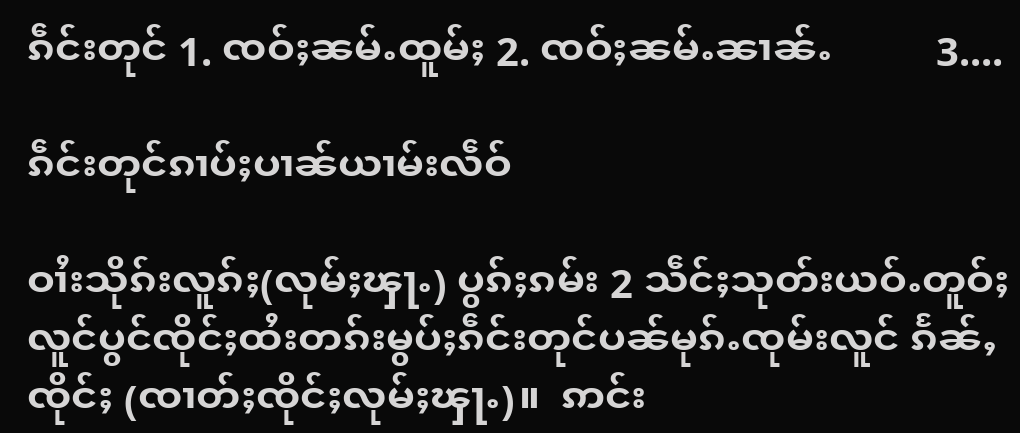ၵဵင်းတုင် 1. ၸဝ်ႈၼမ်ႉထူမ်ႈ 2. ၸဝ်ႈၼမ်ႉၼၢၼ်ႉ          3....

ၵဵင်းတုင်ၵၢပ်ႈပၢၼ်ယၢမ်းလဵဝ်

ဝၢႆးသိုၵ်းလူၵ်ႈ(လုမ်ႈၾႃႉ) ပွၵ်ႈၵမ်း 2 သဵင်ႈသုတ်းယဝ်ႉတူဝ်ႈ လူင်ပွင်ၸိုင်ႈထႆးတၵ်းမွပ်ႈၵဵင်းတုင်ပၼ်မုၵ်ႉၸုမ်းလူင် ၵႅၼ်ႇၸိုင်ႈ (ၸၢတ်ႈၸိုင်ႈလုမ်ႈၾႃႉ)။  ဢင်း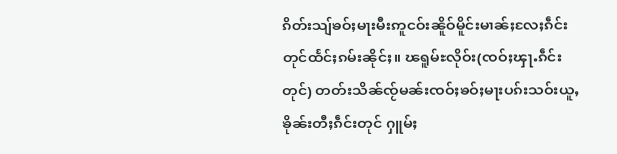ၵိတ်းသျ်ၶဝ်ႈမႃးမီးဢူငဝ်းၼိူဝ်မိူင်းမၢၼ်ႈလႄႈၵဵင်းတုင်ထႅင်ႈၵမ်းၼိုင်ႈ။ ၽရူမ်ႊလိုဝ်း(ၸဝ်ႈၾႃႉၵဵင်းတုင်) တတ်းသိၼ်ၸႂ်မၼ်းၸဝ်ႈၶဝ်ႈမႃးပၵ်းသဝ်းယူႇၶိုၼ်းတီႈၵဵင်းတုင် ႁူမ်ႈ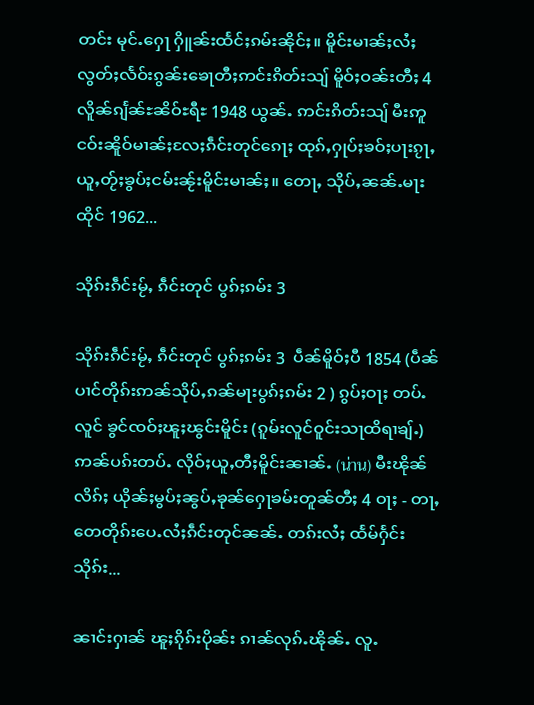တင်း မုင်ႉႁေႃ ႁိူၼ်းထႅင်ႈၵမ်းၼိုင်ႈ။ မိူင်းမၢၼ်ႈလႆႈလွတ်ႈလႅဝ်းၵွၼ်းၶေႃတီႈဢင်းၵိတ်းသျ် မိူဝ်ႈဝၼ်းတီႈ 4 လိူၼ်ၵျႅၼ်ႊၼိဝ်ႊရီႊ 1948 ယွၼ်ႉ ဢင်းၵိတ်းသျ် မီးဢူငဝ်းၼိူဝ်မၢၼ်ႈလႄႈၵဵင်းတုင်ၵေႃႈ ထုၵ်ႇႁုပ်ႈၶဝ်ႈပႃးၵႂႃႇယူႇတႂ်ႈၶွပ်ႈငမ်းၼႂ်းမိူင်းမၢၼ်ႈ။ တေႃႇ သိုပ်ႇၼၼ်ႉမႃးထိုင် 1962...

သိုၵ်းၵဵင်းမႂ်ႇ ၵဵင်းတုင် ပွၵ်ႈၵမ်း 3

သိုၵ်းၵဵင်းမႂ်ႇ ၵဵင်းတုင် ပွၵ်ႈၵမ်း 3  ပဵၼ်မိူဝ်ႈပီ 1854 (ပဵၼ်ပၢင်တိုၵ်းဢၼ်သိုပ်ႇၵၼ်မႃးပွၵ်ႈၵမ်း 2 ) ၵွပ်ႈဝႃႈ တပ်ႉလူင် ၶွင်ၸဝ်ႈၽူႈၽွင်းမိူင်း (ၵူမ်းလူင်ဝူင်းသႃထိရၢၶျ်ႉ) ဢၼ်ပၵ်းတပ်ႉ လိုဝ်ႈယူႇတီႈမိူင်းၼၢၼ်ႉ (น่าน) မီးၽိုၼ်လိၵ်ႈ ယိုၼ်ႈမွပ်ႈၼွပ်ႇၶုၼ်ႁေႃၶမ်းတူၼ်တီႈ 4 ဝႃႈ - တႃႇတေတိုၵ်းပေႉလႆႈၵဵင်းတုင်ၼၼ်ႉ တၵ်းလႆႈ ထႅမ်ႁႅင်းသိုၵ်း...

ၼၢင်းႁၢၼ် ၽူႈၵိုၵ်းပိုၼ်း ၵၢၼ်လုၵ်ႉၽိုၼ်ႉ လူႉ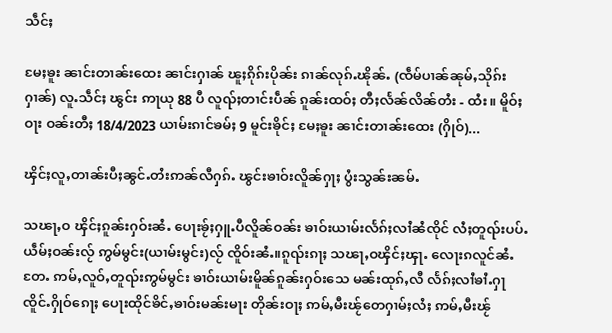သဵင်ႈ

မႄႈၶူး ၼၢင်းတၢၼ်းထေး ၼၢင်းႁၢၼ် ၽူႈၵိုၵ်းပိုၼ်း ၵၢၼ်လုၵ်ႉၽိုၼ်ႉ (ၸဵမ်ပၢၼ်ၼုမ်ႇသိုၵ်းႁၢၼ်) လူႉသဵင်ႈ ၽွင်း ဢႃယု 88 ပီ လူၺ်ႈတၢင်းပဵၼ် ၵူၼ်းထဝ်ႈ တီႈလႅၼ်လိၼ်တႆး - ထႆး။ မိူဝ်ႈဝႃး ဝၼ်းတီႈ 18/4/2023 ယၢမ်းၵၢင်ၶမ်ႈ 9 မူင်းၶိုင်ႈ မႄႈၶူး ၼၢင်းတၢၼ်းထေး (ႁိုဝ်)...

ၾိင်ႈလူႇတၢၼ်းပီႈၼွင်ႉတႆးဢၼ်လီႁၵ်ႉ ၽွင်းၶၢဝ်းလိူၼ်ႁႃႈ ပွႆးသွၼ်းၼမ်ႉ

သၽႃႇဝ ၾိင်ႈၵူၼ်းႁဝ်းၼႆႉ ပေႃးၶႂ်ႈႁူႉပီလိူၼ်ဝၼ်း ၶၢဝ်းယၢမ်းလႅၵ်ႈလၢႆၼႆၸိုင် လႆႈတူၺ်းပပ်ႉယဵမ်ႈဝၼ်းလႂ် ဢွမ်မွင်း(ယၢမ်းမွင်း)လႂ် ၸိူဝ်းၼႆႉ။ၵူၺ်းၵႃႈ သၽႃႇဝၾိင်ႈၾႃႉ လေႃးၵလူင်ၼႆႉတႄႉ ဢမ်ႇလူဝ်ႇတူၺ်းဢွမ်မွင်း ၶၢဝ်းယၢမ်းမိူၼ်ၵူၼ်းႁဝ်းသေ မၼ်းထုၵ်ႇလီ လႅၵ်ႈလၢႆၶၢႆႉႁႃၸိူင်ႉႁိုဝ်ၵေႃႈ ပေႃးထိုင်ၶိင်ႇၶၢဝ်းမၼ်းမႃး တိုၼ်းဝႃႈ ဢမ်ႇမီးၽႂ်တေႁၢမ်ႈလႆႈ ဢမ်ႇမီးၽႂ်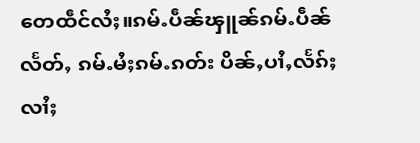တေထဵင်လႆႈ။ၵမ်ႉပဵၼ်ၾူၼ်ၵမ်ႉပဵၼ်လႅတ်ႇ ၵမ်ႉမႆႈၵမ်ႉၵတ်း ပိၼ်ႇပၢႆႇလႅၵ်ႈလၢႆႈ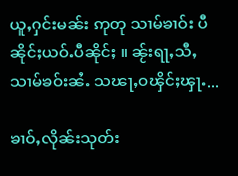ယူႇႁင်းမၼ်း ဢုတု သၢမ်ၶၢဝ်း ပီၼိုင်ႈယဝ်ႉပီၼိုင်ႈ ။ ၼႂ်းရႃႇသီႇသၢမ်ၶဝ်းၼႆႉ သၽႃႇဝၾိင်ႈၾႃႉ...

ၶၢဝ်ႇလိုၼ်းသုတ်း